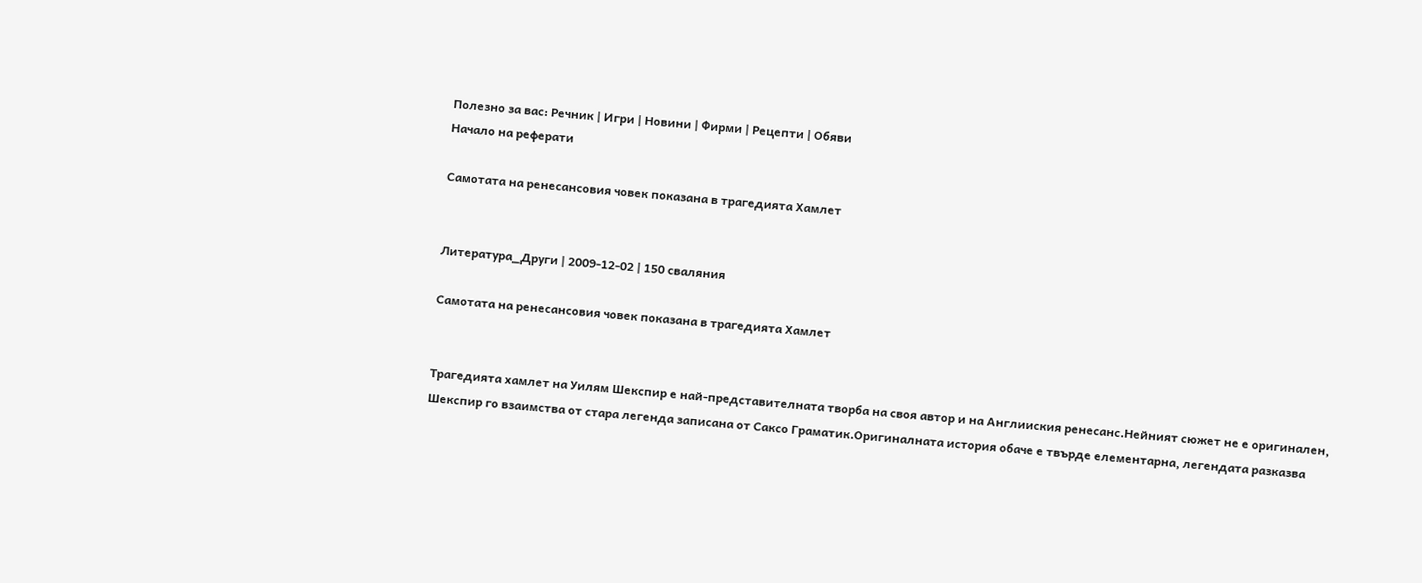Полезно за вас: Речник | Игри | Новини | Фирми | Рецепти | Обяви
Начало на реферати

Самотата на ренесансовия човек показана в трагедията Хамлет


Литература_Други | 2009-12-02 | 150 сваляния

Самотата на ренесансовия човек показана в трагедията Хамлет


Трагедията хамлет на Уилям Шекспир е най-представителната творба на своя автор и на Англииския ренесанс.Нейният сюжет не е оригинален, Шекспир го взаимства от стара легенда записана от Саксо Граматик.Оригиналната история обаче е твърде елементарна, легендата разказва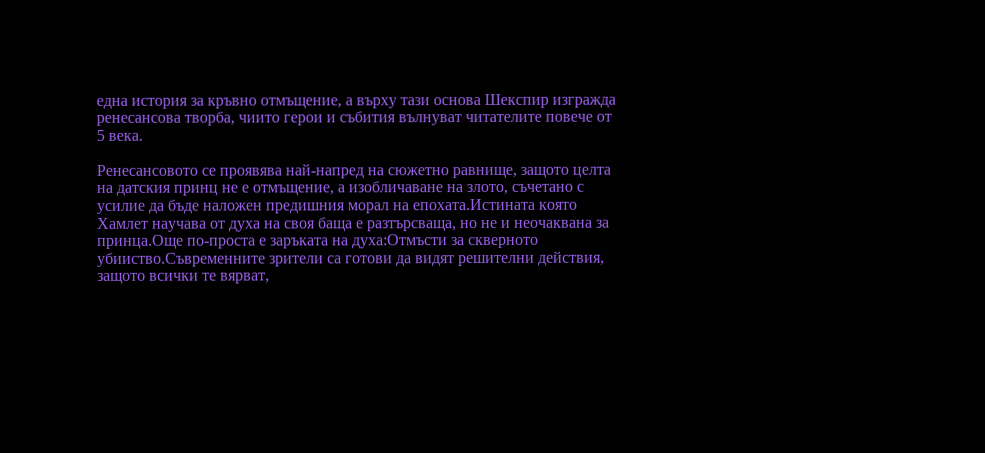една история за кръвно отмъщение, а върху тази основа Шекспир изгражда ренесансова творба, чиито герои и събития вълнуват читателите повече от 5 века.

Ренесансовото се проявява най-напред на сюжетно равнище, защото целта на датския принц не е отмъщение, а изобличаване на злото, съчетано с усилие да бъде наложен предишния морал на епохата.Истината която Хамлет научава от духа на своя баща е разтърсваща, но не и неочаквана за принца.Още по-проста е заръката на духа:Отмъсти за скверното убииство.Съвременните зрители са готови да видят решителни действия, защото всички те вярват,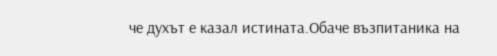че духът е казал истината.Обаче възпитаника на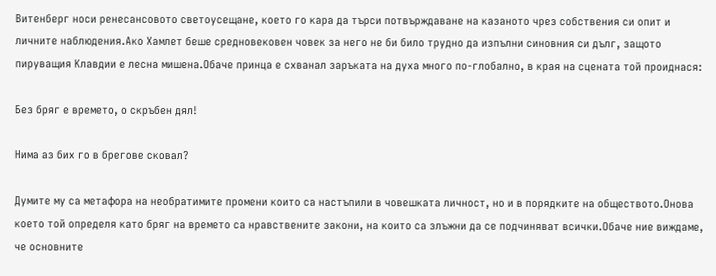Витенберг носи ренесансовото светоусещане, което го кара да търси потвърждаване на казаното чрез собствения си опит и личните наблюдения.Ако Хамлет беше средновековен човек за него не би било трудно да изпълни синовния си дълг, защото пируващия Клавдии е лесна мишена.Обаче принца е схванал заръката на духа много по-глобално, в края на сцената той проиднася:

Без бряг е времето, о скръбен дял!

Нима аз бих го в брегове сковал?

Думите му са метафора на необратимите промени които са настъпили в човешката личност, но и в порядките на обществото.Онова което той определя като бряг на времето са нравствените закони, на които са злъжни да се подчиняват всички.Обаче ние виждаме, че основните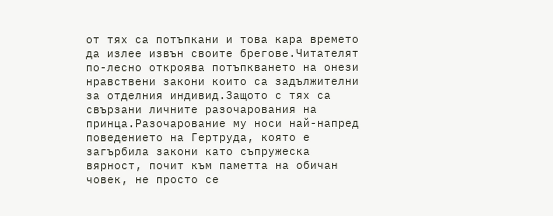от тях са потъпкани и това кара времето да излее извън своите брегове.Читателят по-лесно откроява потъпкването на онези нравствени закони които са задължителни за отделния индивид.Защото с тях са свързани личните разочарования на принца.Разочарование му носи най-напред поведението на Гертруда, която е загърбила закони като съпружеска вярност, почит към паметта на обичан човек, не просто се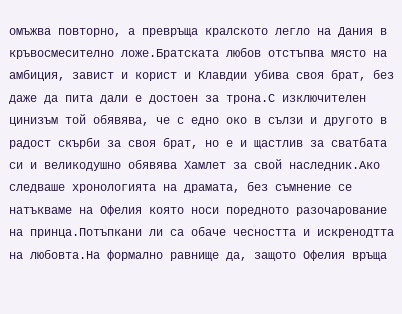омъжва повторно, а превръща кралското легло на Дания в кръвосмесително ложе.Братската любов отстъпва място на амбиция, завист и корист и Клавдии убива своя брат, без даже да пита дали е достоен за трона.С изключителен цинизъм той обявява, че с едно око в сълзи и другото в радост скърби за своя брат, но е и щастлив за сватбата си и великодушно обявява Хамлет за свой наследник.Ако следваше хронологията на драмата, без съмнение се натъкваме на Офелия която носи поредното разочарование на принца.Потъпкани ли са обаче чесността и искренодтта на любовта.На формално равнище да, защото Офелия връща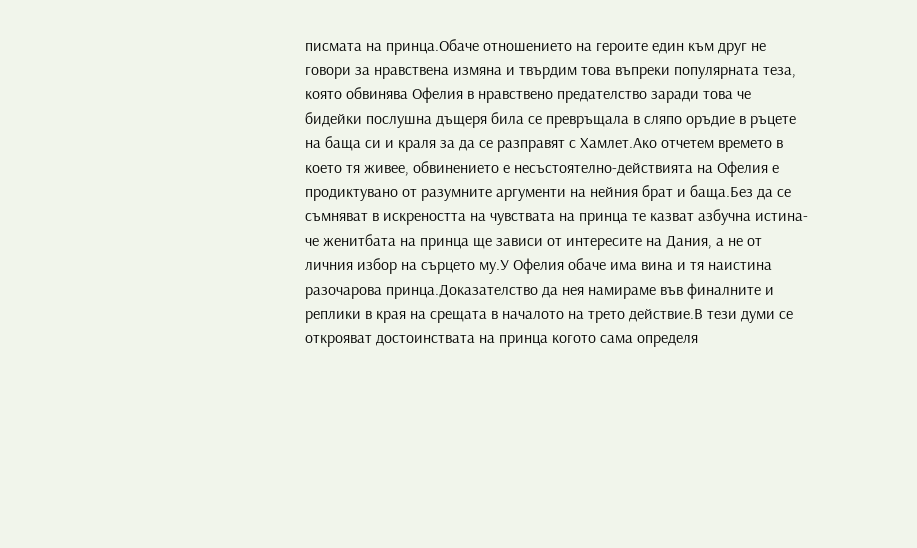писмата на принца.Обаче отношението на героите един към друг не говори за нравствена измяна и твърдим това въпреки популярната теза, която обвинява Офелия в нравствено предателство заради това че бидейки послушна дъщеря била се превръщала в сляпо оръдие в ръцете на баща си и краля за да се разправят с Хамлет.Ако отчетем времето в което тя живее, обвинението е несъстоятелно-действията на Офелия е продиктувано от разумните аргументи на нейния брат и баща.Без да се съмняват в искреността на чувствата на принца те казват азбучна истина-че женитбата на принца ще зависи от интересите на Дания, а не от личния избор на сърцето му.У Офелия обаче има вина и тя наистина разочарова принца.Доказателство да нея намираме във финалните и реплики в края на срещата в началото на трето действие.В тези думи се открояват достоинствата на принца когото сама определя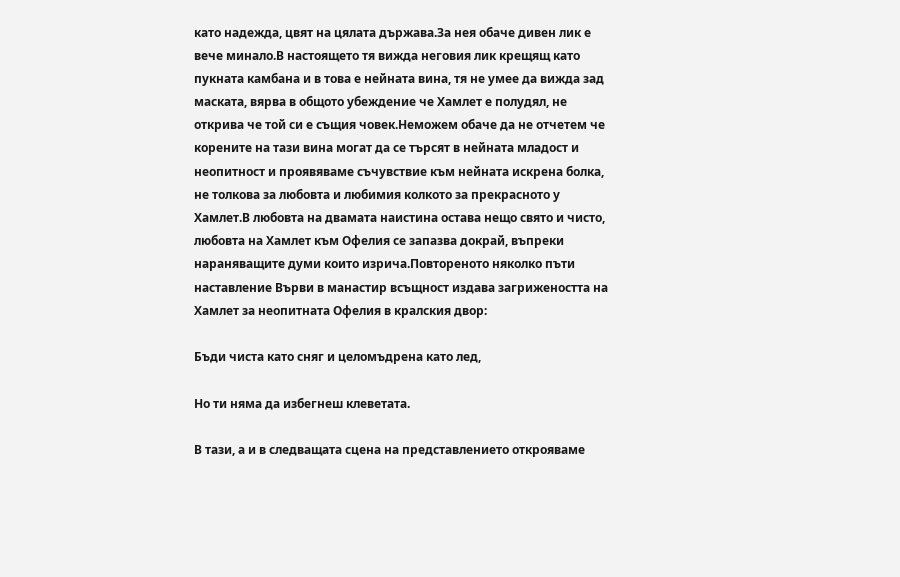като надежда, цвят на цялата държава.За нея обаче дивен лик е вече минало.В настоящето тя вижда неговия лик крещящ като пукната камбана и в това е нейната вина, тя не умее да вижда зад маската, вярва в общото убеждение че Хамлет е полудял, не открива че той си е същия човек.Неможем обаче да не отчетем че корените на тази вина могат да се търсят в нейната младост и неопитност и проявяваме съчувствие към нейната искрена болка, не толкова за любовта и любимия колкото за прекрасното у Хамлет.В любовта на двамата наистина остава нещо свято и чисто, любовта на Хамлет към Офелия се запазва докрай, въпреки нараняващите думи които изрича.Повтореното няколко пъти наставление Върви в манастир всъщност издава загрижеността на Хамлет за неопитната Офелия в кралския двор:

Бъди чиста като сняг и целомъдрена като лед,

Но ти няма да избегнеш клеветата.

В тази, а и в следващата сцена на представлението открояваме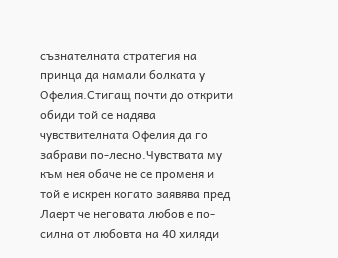съзнателната стратегия на принца да намали болката у Офелия.Стигащ почти до открити обиди той се надява чувствителната Офелия да го забрави по-лесно.Чувствата му към нея обаче не се променя и той е искрен когато заявява пред Лаерт че неговата любов е по-силна от любовта на 40 хиляди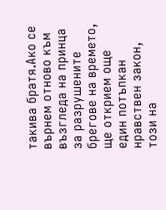такива братя.Ако се върнем отново към възгледа на принца за разрушените брегове на времето, ще открием още един потъпкан нравствен закон, този на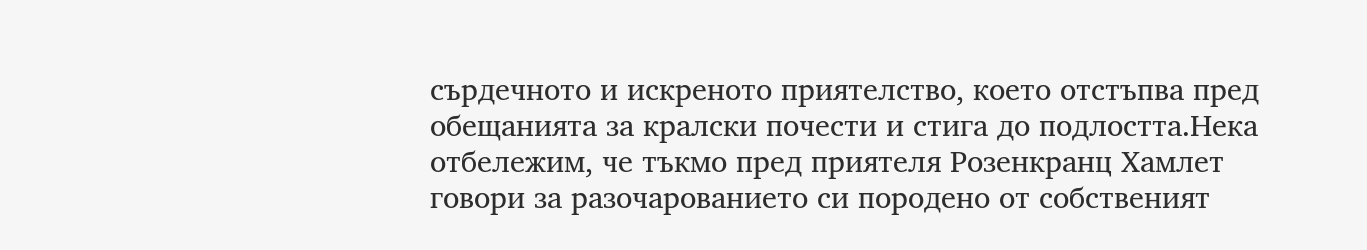сърдечното и искреното приятелство, което отстъпва пред обещанията за кралски почести и стига до подлостта.Нека отбележим, че тъкмо пред приятеля Розенкранц Хамлет говори за разочарованието си породено от собственият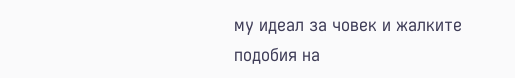му идеал за човек и жалките подобия на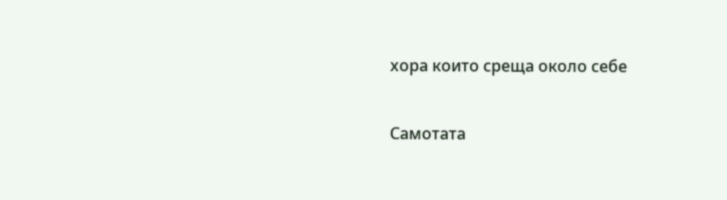хора които среща около себе

Самотата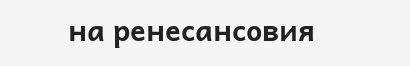на ренесансовия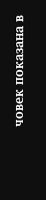човек показана в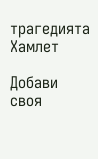трагедията Хамлет

Добави своя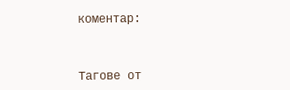коментар:



Тагове от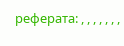реферата: , , , , , , ,